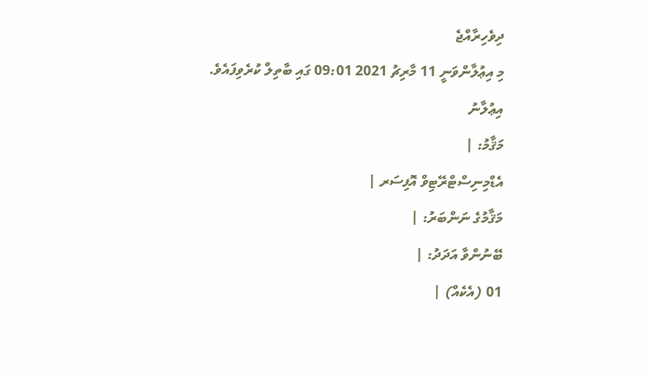ދިވެހިރާއްޖެ
މި އިޢުލާންވަނީ 11 މާރިޗު 2021 09:01 ގައި ބާތިލް ކުރެވިފައެވެ.
އިޢުލާނު
މަޤާމު: |
އެޑްމިނިސްޓްރޭޓިވް އޮފިސަރ |
މަޤާމުގެ ނަންބަރު: |
ބޭނުންވާ އަދަދު: |
01 (އެކެއް) |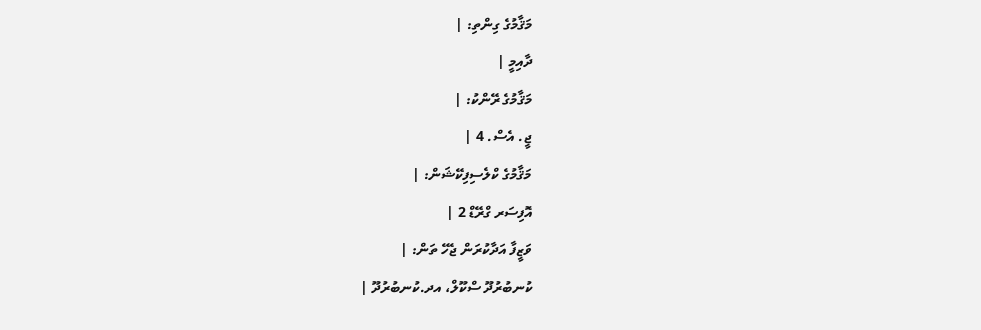މަޤާމުގެ ގިންތި: |
ދާއިމީ |
މަޤާމުގެ ރޭންކު: |
ޖީ. އެސް. 4 |
މަޤާމުގެ ކްލެސިފިކޭޝަން: |
އޮފިސަރ ގްރޭޑް 2 |
ވަޒީފާ އަދާކުރަން ޖެހޭ ތަން: |
ކުނބުރުދޫ ސްކޫލް، އދ.ކުނބުރުދޫ |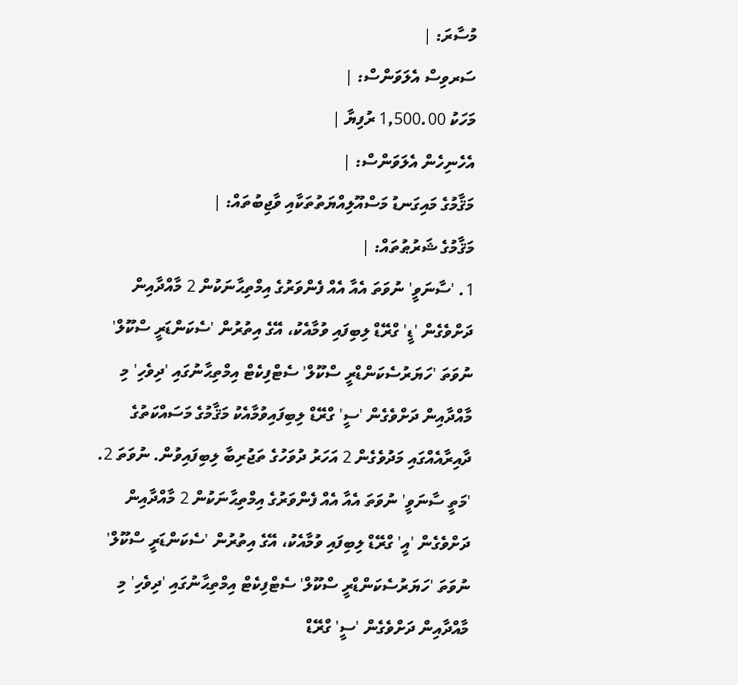މުސާރަ: |
ސަރވިސް އެލަވަންސް: |
މަހަކު 1,500.00 ރުފިޔާ |
އެހެނިހެން އެލަވަންސް: |
މަޤާމުގެ މައިގަނޑު މަސްއޫލިއްޔަތުތަކާއި ވާޖިބުތައް: |
މަޤާމުގެ ޝަރުޠުތައް: |
1. 'ސާނަވީ' ނުވަތަ އެއާ އެއް ފެންވަރުގެ އިމްތިޙާނަކުން 2 މާއްދާއިން ދަށްވެގެން 'ޑީ' ގްރޭޑް ލިބިފައި ވުމާއެކު، އޭގެ އިތުރުން 'ސެކަންޑަރީ ސްކޫލް' ނުވަތަ 'ހަޔަރުސެކަންޑްރީ ސްކޫލް' ސެޓްފިކެޓް އިމްތިޙާނުގައި 'ދިވެހި' މި މާއްދާއިން ދަށްވެގެން 'ސީ' ގްރޭޑް ލިބިފައިވުމާއެކު މަޤާމުގެ މަސައްކަތުގެ ދާއިރާއެއްގައި މަދުވެގެން 2 އަހަރު ދުވަހުގެ ތަޖުރިބާ ލިބިފައިވުން. ނުވަތަ 2. 'މަތީ ސާނަވީ' ނުވަތަ އެއާ އެއް ފެންވަރުގެ އިމްތިޙާނަކުން 2 މާއްދާއިން ދަށްވެގެން 'އީ' ގްރޭޑް ލިބިފައި ވުމާއެކު، އޭގެ އިތުރުން 'ސެކަންޑަރީ ސްކޫލް' ނުވަތަ 'ހަޔަރުސެކަންޑްރީ ސްކޫލް' ސެޓްފިކެޓް އިމްތިޙާނުގައި 'ދިވެހި' މި މާއްދާއިން ދަށްވެގެން 'ސީ' ގްރޭޑް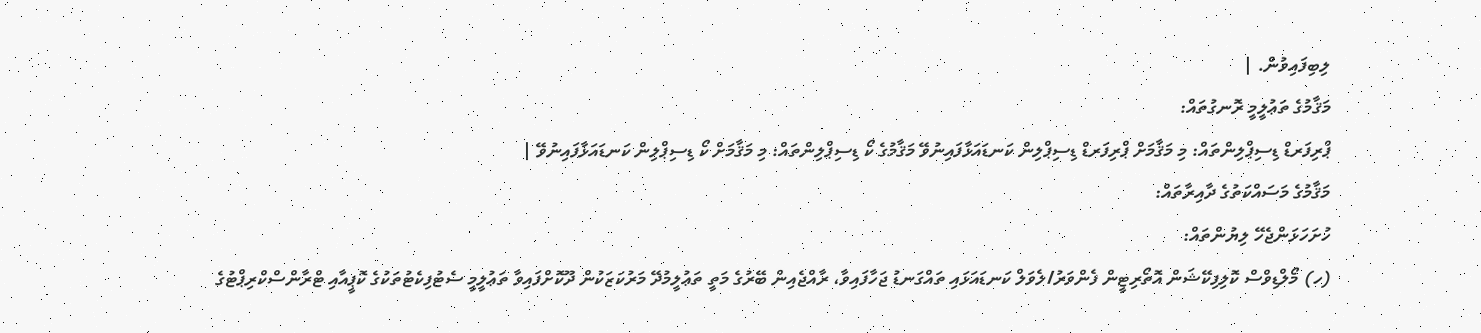ލިބިފައިވުން. |
މަޤާމުގެ ތަޢުލީމީ ރޮނގުތައް:
ޕްރިފަރޑް ޑިސިޕްލިންތައް: މި މަޤާމަށް ޕްރިފަރޑް ޑިސިޕްލިން ކަނޑައަޅާފައިނުވޭ މަޤާމުގެ ކޯ ޑިސިޕްލިންތައް: މި މަޤާމަށް ކޯ ޑިސިޕްލިން ކަނޑައަޅާފައިނުވޭ |
މަޤާމުގެ މަސައްކަތުގެ ދާއިރާތައް:
ހުށަހަޅަންޖެހޭ ލިޔުންތައް:
(ހ) މޯލްޑިވްސް ކޮލިފިކޭޝަން އޮތޯރިޓީން ފެންވަރު/ލެވަލް ކަނޑައަޅައި ތައްގަނޑު ޖަހާފައިވާ، ރާއްޖެއިން ބޭރުގެ މަތީ ތަޢުލީމުދޭ މަރުކަޒަކުން ދޫކޮށްފައިވާ ތަޢުލީމީ ސެޓުފިކެޓުތަކުގެ ކޮޕީއާއި ޓްރާންސްކްރިޕްޓުގެ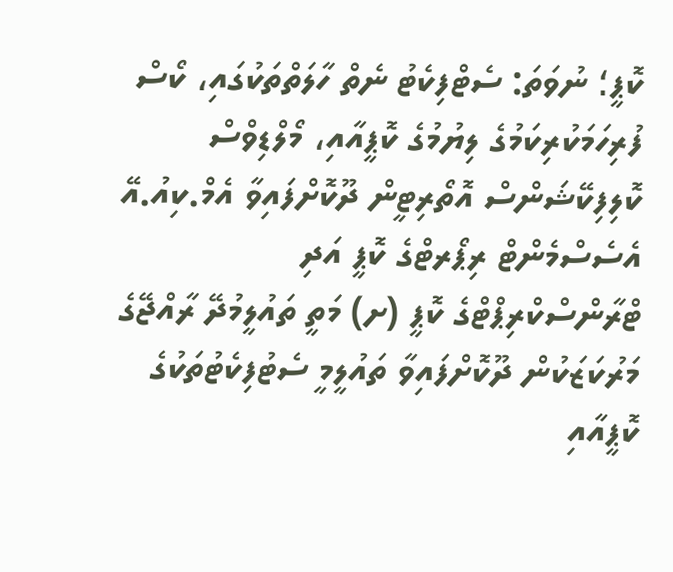ކޮޕީ؛ ނުވަތަ: ސެޓްފިކެޓު ނެތް ހާލަތްތަކުގައި، ކޯސް ފުރިހަމަކުރިކަމުގެ ލިޔުމުގެ ކޮޕީއާއި، މޯލްޑިވްސް ކޮލިފިކޭޝަންސް އޮތޯރިޓީން ދޫކޮށްފައިވާ އެމް.ކިއު.އޭ އެސެސްމެންޓް ރިޕޯރޓްގެ ކޮޕީ އަދި ޓްރާންސްކްރިޕްޓްގެ ކޮޕީ (ށ) މަތީ ތައުލީމުދޭ ރާއްޖޭގެ މަރުކަޒަކުން ދޫކޮށްފައިވާ ތައުލީމީ ސެޓުފިކެޓުތަކުގެ ކޮޕީއާއި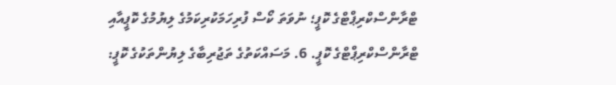ޓްރާންސްކްރިޕްޓްގެ ކޮޕީ؛ ނުވަތަ ކޯސް ފުރިހަމަކުރިކަމުގެ ލިޔުމުގެ ކޮޕީއާއި ޓްރާންސްކްރިޕްޓްގެ ކޮޕީ. 6. މަސައްކަތުގެ ތަޖުރިބާގެ ލިޔުންތަކުގެ ކޮޕީ: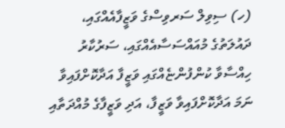(ހ) ސިވިލް ސަރވިސްގެ ވަޒީފާއެއްގައި، ދައުލަތުގެ މުއައްސަސާއެއްގައި، ސަރުކާރު ހިއްސާވާ ކުންފުންޏެއްގައި ވަޒީފާ އަދާކޮށްފައިވާ ނަމަ އަދާކޮށްފައިވާ ވަޒީފާ، އަދި ވަޒީފާގެ މުއްދަތާއި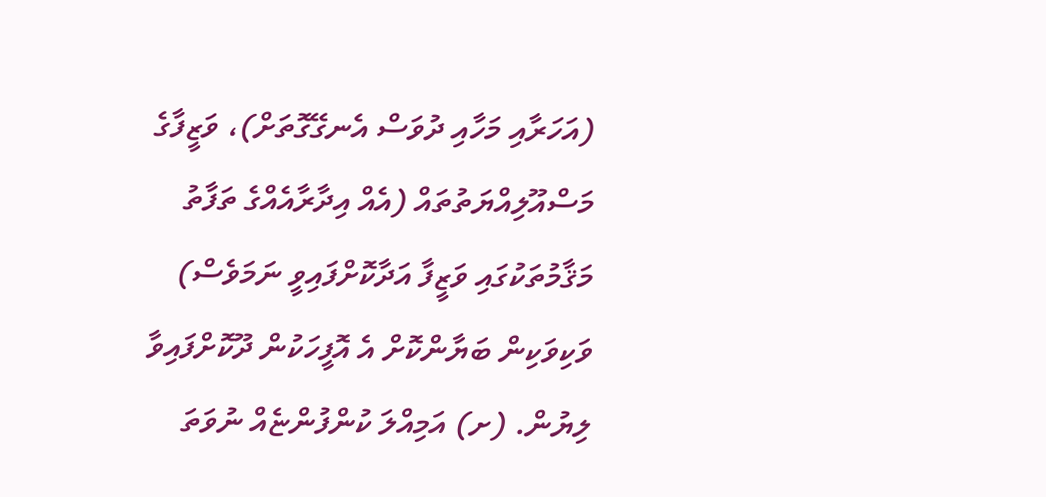(އަހަރާއި މަހާއި ދުވަސް އެނގޭގޮތަށް)، ވަޒީފާގެ މަސްއޫލިއްޔަތުތައް (އެއް އިދާރާއެއްގެ ތަފާތު މަޤާމުތަކުގައި ވަޒީފާ އަދާކޮށްފައިވީ ނަމަވެސް) ވަކިވަކިން ބަޔާންކޮށް އެ އޮފީހަކުން ދޫކޮށްފައިވާ ލިޔުން. (ށ) އަމިއްލަ ކުންފުންޏެއް ނުވަތަ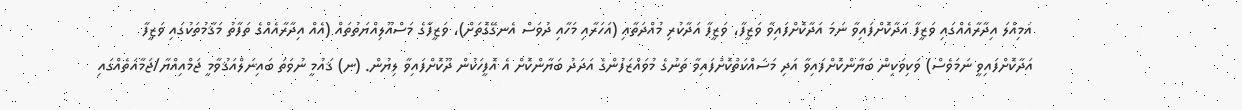އަމިއްލަ އިދާރާއެއްގައި ވަޒީފާ އަދާކޮށްފައިވާ ނަމަ އަދާކޮށްފައިވާ ވަޒީފާ، ވަޒީފާ އަދާކުރި މުއްދަތާއި (އަހަރާއި މަހާއި ދުވަސް އެނގޭގޮތަށް)، ވަޒީފާގެ މަސްއޫލިއްޔަތުތައް (އެއް އިދާރާއެއްގެ ތަފާތު މަޤާމުތަކުގައި ވަޒީފާ އަދާކޮށްފައިވީ ނަމަވެސް) ވަކިވަކިން ބަޔާންކޮށްފައިވާ އަދި މަސައްކަތްކޮށްފައިވާ ތަނުގެ މުވައްޒަފުންގެ އަދަދު ބަޔާންކޮށް އެ އޮފީހަކުން ދޫކޮށްފައިވާ ލިޔުން. (ނ) ޤައުމީ ނުވަތަ ބައިނަލްއަޤުވާމީ ޖަމްއިއްޔާ/ޖަމާއަތެއްގައި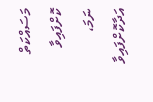މަސައްކަތް ކޮށްފައިވާ ނަމަ، އަދާކޮށްފައިވާ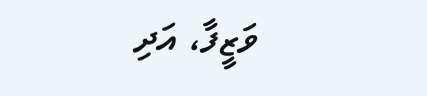ވަޒީފާ، އަދި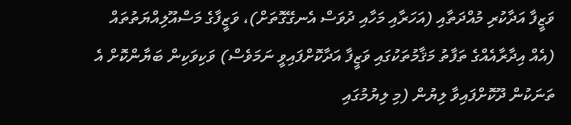ވަޒީފާ އަދާކުރި މުއްދަތާއި (އަހަރާއި މަހާއި ދުވަސް އެނގޭގޮތަށް)، ވަޒީފާގެ މަސްއޫލިއްޔަތުތައް (އެއް އިދާރާއެއްގެ ތަފާތު މަޤާމުތަކުގައި ވަޒީފާ އަދާކޮށްފައިވީ ނަމަވެސް) ވަކިވަކިން ބަޔާންކޮށް އެ ތަނަކުން ދޫކޮށްފައިވާ ލިޔުން (މި ލިޔުމުގައި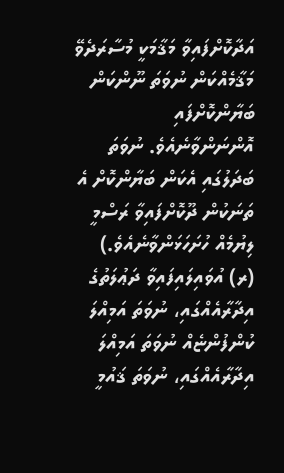އަދާކޮށްފައިވާ މަޤާމަކީ މުސާރަދެވޭ މަޤާމެއްކަން ނުވަތަ ނޫންކަން ބަޔާންކޮށްފައި އޮންނަންވާނެއެވެ. ނުވަތަ ބަދަލުގައި އެކަން ބަޔާންކޮށް އެ ތަނަކުން ދޫކޮށްފައިވާ ރަސްމީ ލިޔުމެއް ހުށަހަޅަންވާނެއެވެ.) (ރ) އުވައިލައިފައިވާ ދަޢުލަތުގެ އިދާރާއެއްގައި، ނުވަތަ އަމިއްލަ ކުންފުންޏެއް ނުވަތަ އަމިއްލަ އިދާރާއެއްގައި، ނުވަތަ ޤައުމީ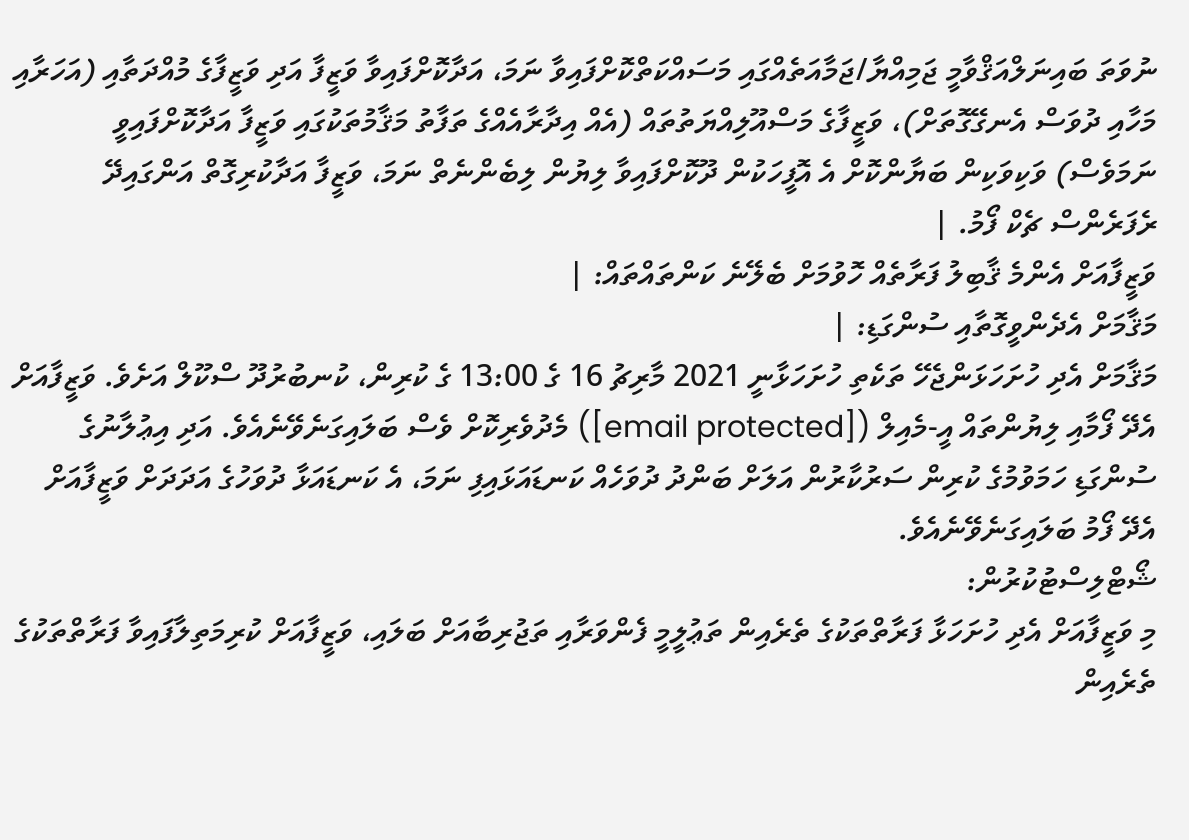ނުވަތަ ބައިނަލްއަޤްވާމީ ޖަމިއްޔާ/ޖަމާއަތެއްގައި މަސައްކަތްކޮށްފައިވާ ނަމަ، އަދާކޮށްފައިވާ ވަޒީފާ އަދި ވަޒީފާގެ މުއްދަތާއި (އަހަރާއި މަހާއި ދުވަސް އެނގޭގޮތަށް)، ވަޒީފާގެ މަސްއޫލިއްޔަތުތައް (އެއް އިދާރާއެއްގެ ތަފާތު މަޤާމުތަކުގައި ވަޒީފާ އަދާކޮށްފައިވީ ނަމަވެސް) ވަކިވަކިން ބަޔާންކޮށް އެ އޮފީހަކުން ދޫކޮށްފައިވާ ލިޔުން ލިބެންނެތް ނަމަ، ވަޒީފާ އަދާކުރިގޮތް އަންގައިދޭ ރެފަރެންސް ޗެކް ފޯމު. |
ވަޒީފާއަށް އެންމެ ޤާބިލު ފަރާތެއް ހޮވުމަށް ބެލޭނެ ކަންތައްތައް: |
މަޤާމަށް އެދެންވީގޮތާއި ސުންގަޑި: |
މަޤާމަށް އެދި ހުށަހަޅަންޖެހޭ ތަކެތި ހުށަހަޅާނީ 2021 މާރިޗު 16 ގެ 13:00 ގެ ކުރިން، ކުނބުރުދޫ ސްކޫލް އަށެވެ. ވަޒީފާއަށް އެދޭ ފޯމާއި ލިޔުންތައް އީ-މެއިލް ([email protected]) މެދުވެރިކޮށް ވެސް ބަލައިގަނެވޭނެއެވެ. އަދި އިޢުލާނުގެ ސުންގަޑި ހަމަވުމުގެ ކުރިން ސަރުކާރުން އަލަށް ބަންދު ދުވަހެއް ކަނޑައަޅައިފި ނަމަ، އެ ކަނޑައަޅާ ދުވަހުގެ އަދަދަށް ވަޒީފާއަށް އެދޭ ފޯމު ބަލައިގަނެވޭނެއެވެ.
ޝޯޓްލިސްޓުކުރުން:
މި ވަޒީފާއަށް އެދި ހުށަހަޅާ ފަރާތްތަކުގެ ތެރެއިން ތަޢުލީމީ ފެންވަރާއި ތަޖުރިބާއަށް ބަލައި، ވަޒީފާއަށް ކުރިމަތިލާފައިވާ ފަރާތްތަކުގެ ތެރެއިން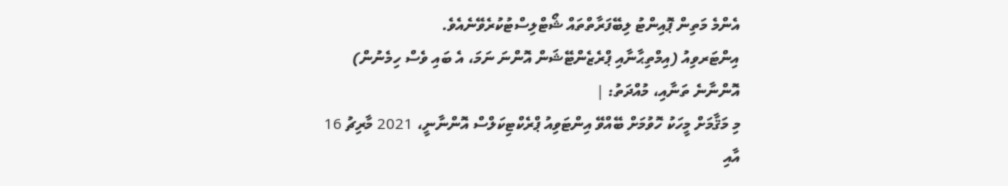އެންމެ މަތިން ޕޮއިންޓު ލިބޭފަރާތްތައް ޝޯޓްލިސްޓުކުރެވޭނެއެވެ.
އިންޓަރވިއު (އިމްތިޙާނާއި ޕްރެޒެންޓޭޝަން އޮންނަ ނަމަ، އެ ބައި ވެސް ހިމެނުން) އޮންނާނެ ތަނާއި، މުއްދަތު: |
މި މަޤާމަށް މީހަކު ހޮވުމަށް ބޭއްވޭ އިންޓަވިއު ޕްރެކްޓިކަލްސް އޮންނާނީ، 2021 މާރިޗު 16 އާއި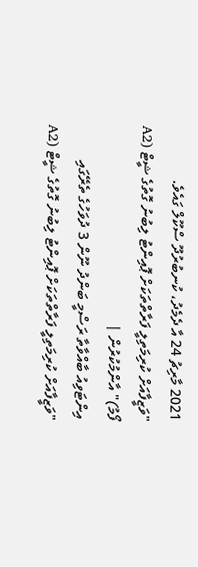2021 މާރިޗު 24 އާ ދެމެދު، ކުނބުރުދޫ ސްކޫލް ގައެވެ.
"ވަޒީފާއަށް ކުރިމަތިލީ ފަރާތްތަކަށް ޕޮއިންޓު ލިބުނު ގޮތުގެ ޝީޓް (A2 ފޯމު)" އާންމުކުރުން |
އިންޓަވިއު ބާއްވާތާ ރަސްމީ ބަންދު ނޫން 3 ދުވަހުގެ ތެރޭގައި "ވަޒީފާއަށް ކުރިމަތިލީ ފަރާތްތަކަށް ޕޮއިންޓު ލިބުނު ގޮތުގެ ޝީޓް (A2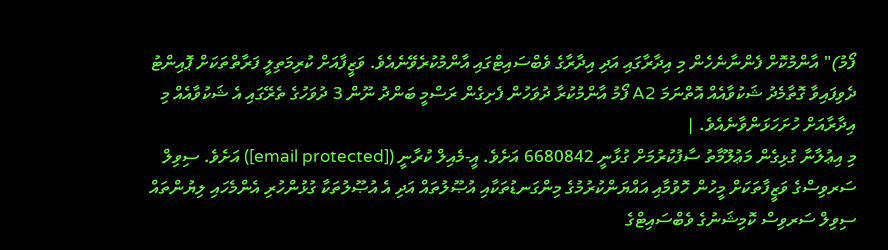ފޯމު)" އާންމުކޮށް ފެންނާނެހެން މި އިދާރާގައި އަދި އިދާރާގެ ވެބްސައިޓްގައި އާންމުކުރެވޭނެއެވެ. ވަޒީފާއަށް ކުރިމަތިލީ ފަރާތްތަކަށް ޕޮއިންޓު ދެވިފައިވާ ގޮތާމެދު ޝަކުވާއެއް އޮތްނަމަ A2 ފޯމު އާންމުކުރާ ދުވަހުން ފެށިގެން ރަސްމީ ބަންދު ނޫން 3 ދުވަހުގެ ތެރޭގައި އެ ޝަކުވާއެއް މި އިދާރާއަށް ހުށަހަޅަންވާނެއެވެ. |
މި އިޢުލާނާ ގުޅިގެން މަޢުލޫމާތު ސާފުކުރުމަށް ގުޅާނީ 6680842 އަށެވެ. އީ-މެއިލް ކުރާނީ ([email protected]) އަށެވެ. ސިވިލް ސަރވިސްގެ ވަޒީފާތަކަށް މީހުން ހޮވުމާއި އައްޔަންކުރުމުގެ މިންގަނޑުތަކާއި އުޞޫލުތައް އަދި އެ އުޞޫލުތަކާ ގުޅުންހުރި އެންމެހައި ލިޔުންތައް ސިވިލް ސަރވިސް ކޮމިޝަނުގެ ވެބްސައިޓްގެ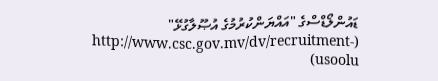ޑައުންލޯޑްސްގެ "އައްޔަންކުރުމުގެ އުޞޫލާގުޅޭ" (http://www.csc.gov.mv/dv/recruitment-usoolu)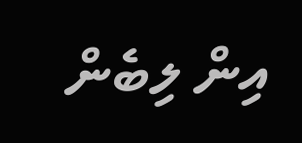އިން ލިބެން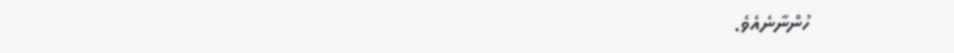ހުންނާނެއެވެ.